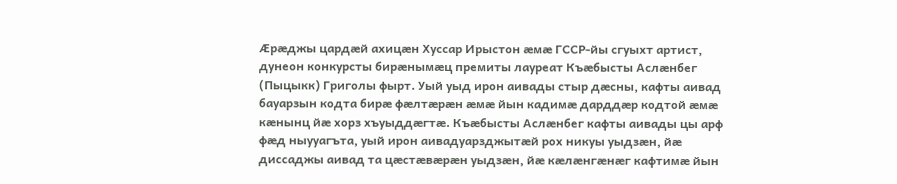Æрæджы цардæй ахицæн Хуссар Ирыстон æмæ ГССР-йы сгуыхт артист, дунеон конкурсты бирæнымæц премиты лауреат Къæбысты Аслæнбег (Пыцыкк) Григолы фырт. Уый уыд ирон аивады стыр дæсны, кафты аивад бауарзын кодта бирæ фæлтæрæн æмæ йын кадимæ дарддæр кодтой æмæ кæнынц йæ хорз хъуыддæгтæ. Къæбысты Аслæнбег кафты аивады цы арф фæд ныууагъта, уый ирон аивадуарзджытæй рох никуы уыдзæн, йæ диссаджы аивад та цæстæвæрæн уыдзæн, йæ кæлæнгæнæг кафтимæ йын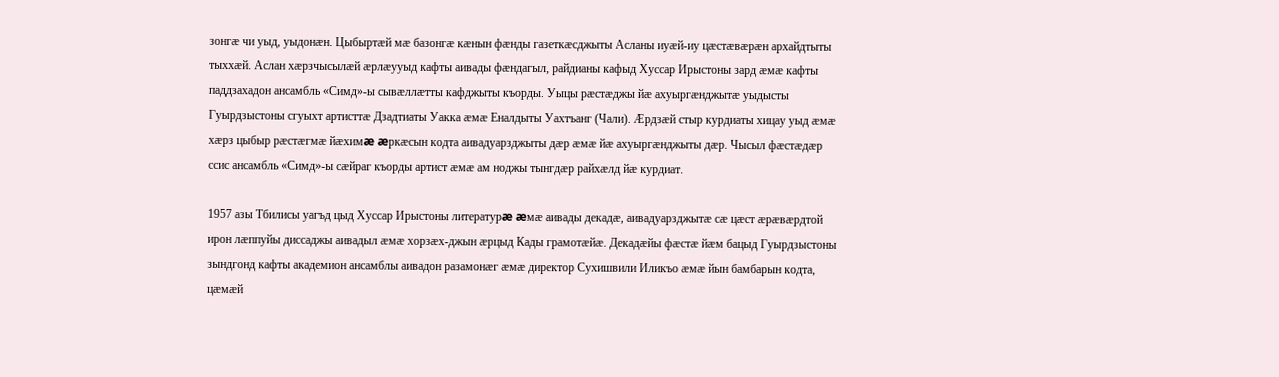зонгæ чи уыд, уыдонæн. Цыбыртæй мæ базонгæ кæнын фæнды газеткæсджыты Асланы иуæй-иу цæстæвæрæн архайдтыты тыххæй. Аслан хæрзчысылæй æрлæууыд кафты аивады фæндагыл, райдианы кафыд Хуссар Ирыстоны зард æмæ кафты паддзахадон ансамбль «Симд»-ы сывæллæтты кафджыты къорды. Уыцы рæстæджы йæ ахуыргæнджытæ уыдысты Гуырдзыстоны сгуыхт артисттæ Дзадтиаты Уакка æмæ Еналдыты Уахтъанг (Чали). Æрдзæй стыр курдиаты хицау уыд æмæ хæрз цыбыр рæстæгмæ йæхимæ æркæсын кодта аивадуарзджыты дæр æмæ йæ ахуыргæнджыты дæр. Чысыл фæстæдæр ссис ансамбль «Симд»-ы сæйраг къорды артист æмæ ам ноджы тынгдæр райхæлд йæ курдиат.

1957 азы Тбилисы уагъд цыд Хуссар Ирыстоны литературæ æмæ аивады декадæ, аивадуарзджытæ сæ цæст æрæвæрдтой ирон лæппуйы диссаджы аивадыл æмæ хорзæх-джын æрцыд Кады грамотæйæ. Декадæйы фæстæ йæм бацыд Гуырдзыстоны зындгонд кафты академион ансамблы аивадон разамонæг æмæ директор Сухишвили Иликъо æмæ йын бамбарын кодта, цæмæй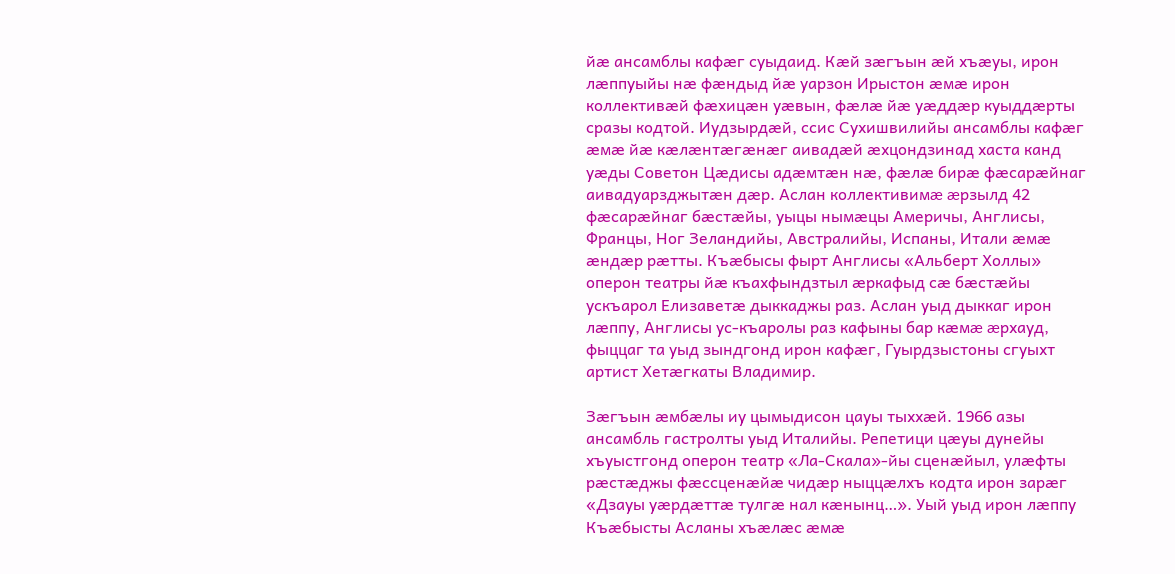йæ ансамблы кафæг суыдаид. Кæй зæгъын æй хъæуы, ирон лæппуыйы нæ фæндыд йæ уарзон Ирыстон æмæ ирон коллективæй фæхицæн уæвын, фæлæ йæ уæддæр куыддæрты сразы кодтой. Иудзырдæй, ссис Сухишвилийы ансамблы кафæг æмæ йæ кæлæнтæгæнæг аивадæй æхцондзинад хаста канд уæды Советон Цæдисы адæмтæн нæ, фæлæ бирæ фæсарæйнаг аивадуарзджытæн дæр. Аслан коллективимæ æрзылд 42 фæсарæйнаг бæстæйы, уыцы нымæцы Америчы, Англисы, Францы, Ног Зеландийы, Австралийы, Испаны, Итали æмæ æндæр рæтты. Къæбысы фырт Англисы «Альберт Холлы» оперон театры йæ къахфындзтыл æркафыд сæ бæстæйы ускъарол Елизаветæ дыккаджы раз. Аслан уыд дыккаг ирон лæппу, Англисы ус-къаролы раз кафыны бар кæмæ æрхауд, фыццаг та уыд зындгонд ирон кафæг, Гуырдзыстоны сгуыхт артист Хетæгкаты Владимир.

Зæгъын æмбæлы иу цымыдисон цауы тыххæй. 1966 азы ансамбль гастролты уыд Италийы. Репетици цæуы дунейы хъуыстгонд оперон театр «Ла-Скала»-йы сценæйыл, улæфты рæстæджы фæссценæйæ чидæр ныццæлхъ кодта ирон зарæг «Дзауы уæрдæттæ тулгæ нал кæнынц…». Уый уыд ирон лæппу Къæбысты Асланы хъæлæс æмæ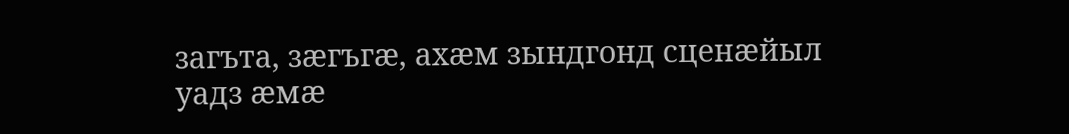загъта, зæгъгæ, ахæм зындгонд сценæйыл уадз æмæ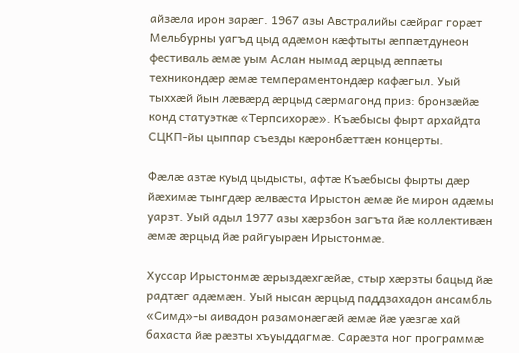айзæла ирон зарæг. 1967 азы Австралийы сæйраг горæт Мельбурны уагъд цыд адæмон кæфтыты æппæтдунеон фестиваль æмæ уым Аслан нымад æрцыд æппæты техникондæр æмæ темпераментондæр кафæгыл. Уый тыххæй йын лæвæрд æрцыд сæрмагонд приз: бронзæйæ конд статуэткæ «Терпсихорæ». Къæбысы фырт архайдта СЦКП-йы цыппар съезды кæронбæттæн концерты.

Фæлæ азтæ куыд цыдысты, афтæ Къæбысы фырты дæр йæхимæ тынгдæр æлвæста Ирыстон æмæ йе мирон адæмы уарзт. Уый адыл 1977 азы хæрзбон загъта йæ коллективæн æмæ æрцыд йæ райгуырæн Ирыстонмæ.

Хуссар Ирыстонмæ æрыздæхгæйæ, стыр хæрзты бацыд йæ радтæг адæмæн. Уый нысан æрцыд паддзахадон ансамбль «Симд»-ы аивадон разамонæгæй æмæ йæ уæзгæ хай бахаста йæ рæзты хъуыддагмæ. Сарæзта ног программæ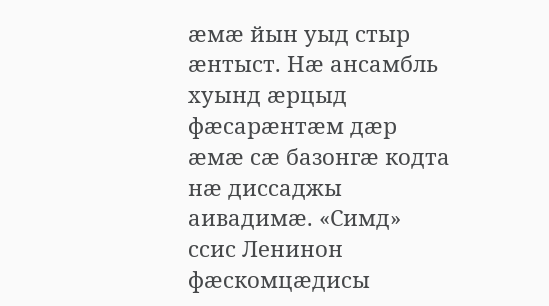æмæ йын уыд стыр æнтыст. Нæ ансамбль хуынд æрцыд фæсарæнтæм дæр æмæ сæ базонгæ кодта нæ диссаджы аивадимæ. «Симд» ссис Ленинон фæскомцæдисы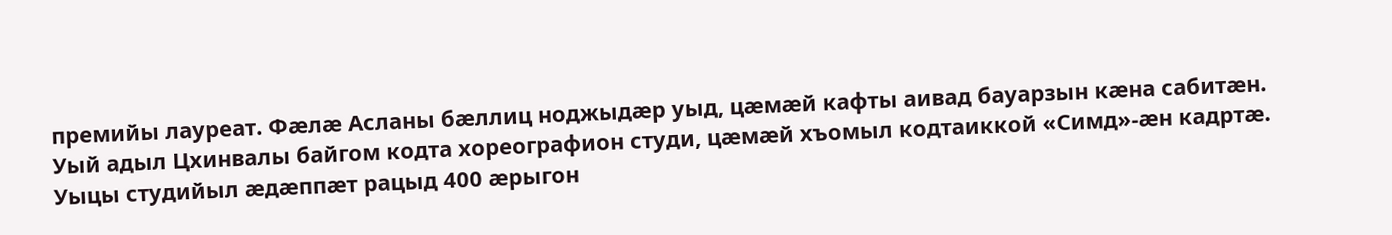премийы лауреат. Фæлæ Асланы бæллиц ноджыдæр уыд, цæмæй кафты аивад бауарзын кæна сабитæн. Уый адыл Цхинвалы байгом кодта хореографион студи, цæмæй хъомыл кодтаиккой «Симд»-æн кадртæ. Уыцы студийыл æдæппæт рацыд 400 æрыгон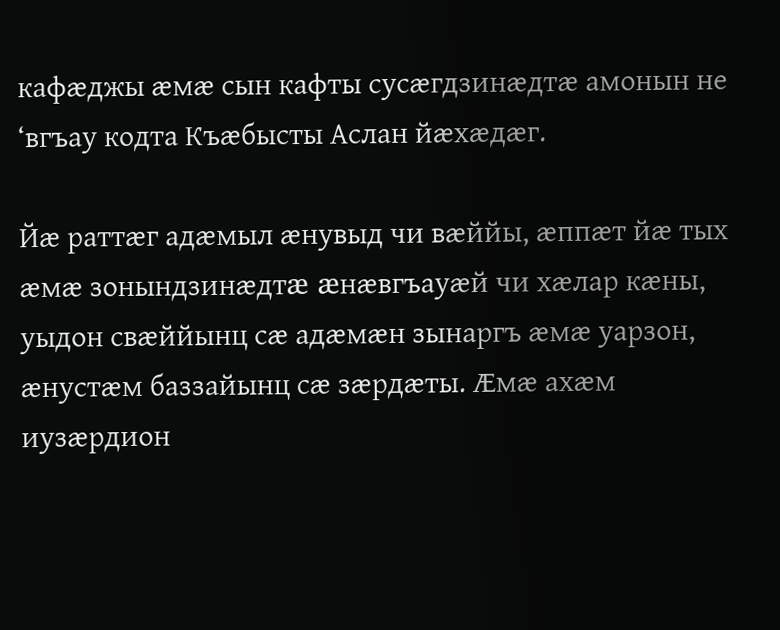кафæджы æмæ сын кафты сусæгдзинæдтæ амонын не ‘вгъау кодта Къæбысты Аслан йæхæдæг.

Йæ раттæг адæмыл æнувыд чи вæййы, æппæт йæ тых æмæ зонындзинæдтæ æнæвгъауæй чи хæлар кæны, уыдон свæййынц сæ адæмæн зынаргъ æмæ уарзон, æнустæм баззайынц сæ зæрдæты. Æмæ ахæм иузæрдион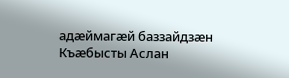адæймагæй баззайдзæн Къæбысты Аслан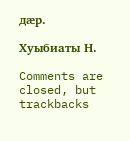дæр.

Хуыбиаты Н.

Comments are closed, but trackbacks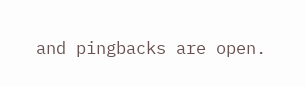and pingbacks are open.